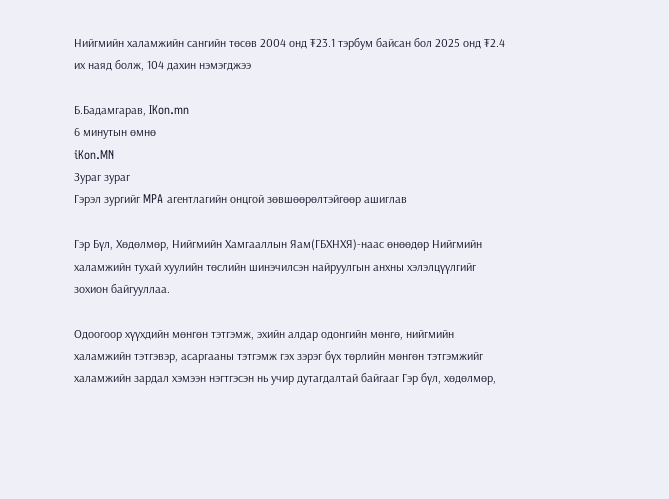Нийгмийн халамжийн сангийн төсөв 2004 онд ₮23.1 тэрбум байсан бол 2025 онд ₮2.4 их наяд болж, 104 дахин нэмэгджээ

Б.Бадамгарав, IKon.mn
6 минутын өмнө
iKon.MN
Зураг зураг
Гэрэл зургийг MPA агентлагийн онцгой зөвшөөрөлтэйгөөр ашиглав

Гэр Бүл, Хөдөлмөр, Нийгмийн Хамгааллын Яам(ГБХНХЯ)-наас өнөөдөр Нийгмийн халамжийн тухай хуулийн төслийн шинэчилсэн найруулгын анхны хэлэлцүүлгийг зохион байгууллаа.

Одоогоор хүүхдийн мөнгөн тэтгэмж, эхийн алдар одонгийн мөнгө, нийгмийн халамжийн тэтгэвэр, асаргааны тэтгэмж гэх зэрэг бүх төрлийн мөнгөн тэтгэмжийг халамжийн зардал хэмээн нэгтгэсэн нь учир дутагдалтай байгааг Гэр бүл, хөдөлмөр,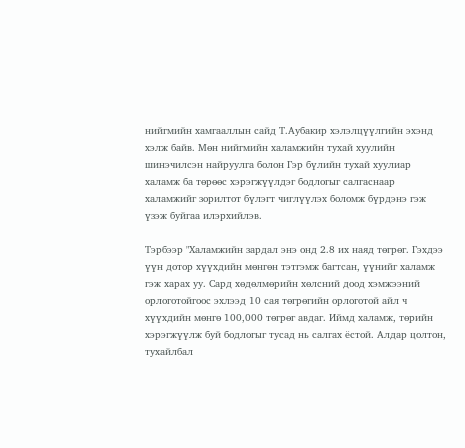нийгмийн хамгааллын сайд Т.Аубакир хэлэлцүүлгийн эхэнд хэлж байв. Мөн нийгмийн халамжийн тухай хуулийн шинэчилсэн найруулга болон Гэр бүлийн тухай хуулиар халамж ба төрөөс хэрэгжүүлдэг бодлогыг салгаснаар халамжийг зорилтот бүлэгт чиглүүлэх боломж бүрдэнэ гэж үзэж буйгаа илэрхийлэв.

Тэрбээр "Халамжийн зардал энэ онд 2.8 их наяд төгрөг. Гэхдээ үүн дотор хүүхдийн мөнгөн тэтгэмж багтсан, үүнийг халамж гэж харах уу. Сард хөдөлмөрийн хөлсний доод хэмжээний орлоготойгоос эхлээд 10 сая төгрөгийн орлоготой айл ч хүүхдийн мөнгө 100,000 төгрөг авдаг. Иймд халамж, төрийн хэрэгжүүлж буй бодлогыг тусад нь салгах ёстой. Алдар цолтон, тухайлбал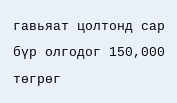гавьяат цолтонд сар бүр олгодог 150,000 төгрөг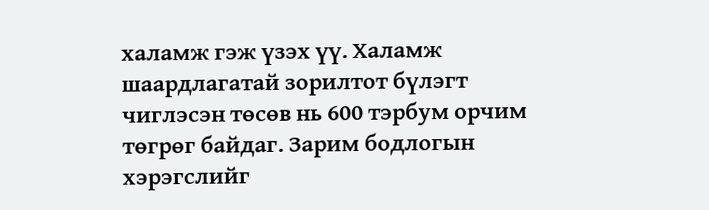халамж гэж үзэх үү. Халамж шаардлагатай зорилтот бүлэгт чиглэсэн төсөв нь 600 тэрбум орчим төгрөг байдаг. Зарим бодлогын хэрэгслийг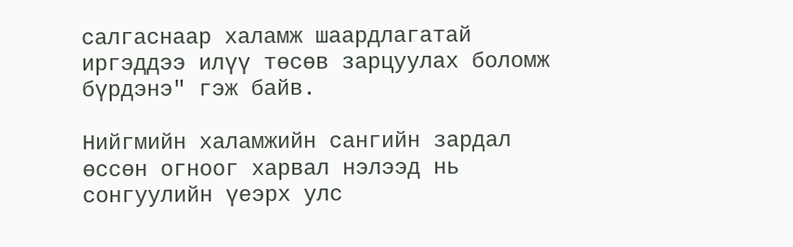салгаснаар халамж шаардлагатай иргэддээ илүү төсөв зарцуулах боломж бүрдэнэ" гэж байв.

Нийгмийн халамжийн сангийн зардал өссөн огноог харвал нэлээд нь сонгуулийн үеэрх улс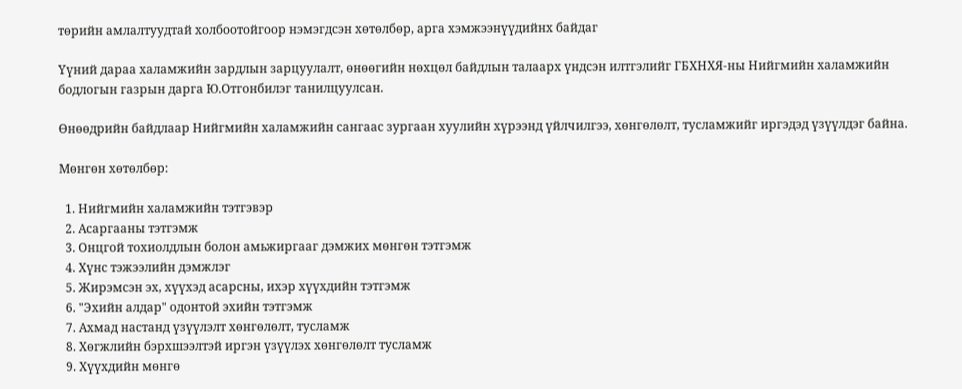төрийн амлалтуудтай холбоотойгоор нэмэгдсэн хөтөлбөр, арга хэмжээнүүдийнх байдаг

Үүний дараа халамжийн зардлын зарцуулалт, өнөөгийн нөхцөл байдлын талаарх үндсэн илтгэлийг ГБХНХЯ-ны Нийгмийн халамжийн бодлогын газрын дарга Ю.Отгонбилэг танилцуулсан.

Өнөөдрийн байдлаар Нийгмийн халамжийн сангаас зургаан хуулийн хүрээнд үйлчилгээ, хөнгөлөлт, тусламжийг иргэдэд үзүүлдэг байна.

Мөнгөн хөтөлбөр:

  1. Нийгмийн халамжийн тэтгэвэр
  2. Асаргааны тэтгэмж
  3. Онцгой тохиолдлын болон амьжиргааг дэмжих мөнгөн тэтгэмж
  4. Хүнс тэжээлийн дэмжлэг
  5. Жирэмсэн эх, хүүхэд асарсны, ихэр хүүхдийн тэтгэмж
  6. "Эхийн алдар" одонтой эхийн тэтгэмж
  7. Ахмад настанд үзүүлэлт хөнгөлөлт, тусламж
  8. Хөгжлийн бэрхшээлтэй иргэн үзүүлэх хөнгөлөлт тусламж
  9. Хүүхдийн мөнгө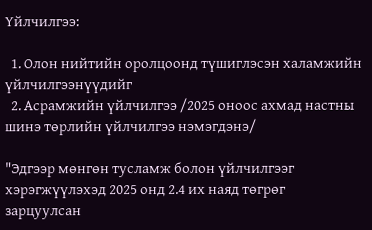Үйлчилгээ:

  1. Олон нийтийн оролцоонд түшиглэсэн халамжийн үйлчилгээнүүдийг
  2. Асрамжийн үйлчилгээ /2025 оноос ахмад настны шинэ төрлийн үйлчилгээ нэмэгдэнэ/

"Эдгээр мөнгөн тусламж болон үйлчилгээг хэрэгжүүлэхэд 2025 онд 2.4 их наяд төгрөг зарцуулсан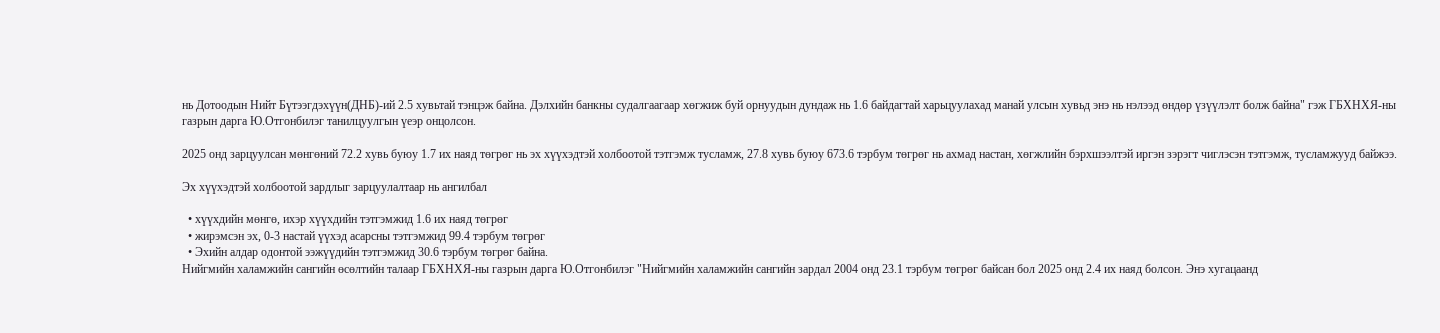нь Дотоодын Нийт Бүтээгдэхүүн(ДНБ)-ий 2.5 хувьтай тэнцэж байна. Дэлхийн банкны судалгаагаар хөгжиж буй орнуудын дундаж нь 1.6 байдагтай харьцуулахад манай улсын хувьд энэ нь нэлээд өндөр үзүүлэлт болж байна" гэж ГБХНХЯ-ны газрын дарга Ю.Отгонбилэг танилцуулгын үеэр онцолсон.

2025 онд зарцуулсан мөнгөний 72.2 хувь буюу 1.7 их наяд төгрөг нь эх хүүхэдтэй холбоотой тэтгэмж тусламж, 27.8 хувь буюу 673.6 тэрбум төгрөг нь ахмад настан, хөгжлийн бэрхшээлтэй иргэн зэрэгт чиглэсэн тэтгэмж, тусламжууд байжээ.

Эх хүүхэдтэй холбоотой зардлыг зарцуулалтаар нь ангилбал

  • хүүхдийн мөнгө, ихэр хүүхдийн тэтгэмжид 1.6 их наяд төгрөг
  • жирэмсэн эх, 0-3 настай үүхэд асарсны тэтгэмжид 99.4 тэрбум төгрөг
  • Эхийн алдар одонтой ээжүүдийн тэтгэмжид 30.6 тэрбум төгрөг байна.
Нийгмийн халамжийн сангийн өсөлтийн талаар ГБХНХЯ-ны газрын дарга Ю.Отгонбилэг "Нийгмийн халамжийн сангийн зардал 2004 онд 23.1 тэрбум төгрөг байсан бол 2025 онд 2.4 их наяд болсон. Энэ хугацаанд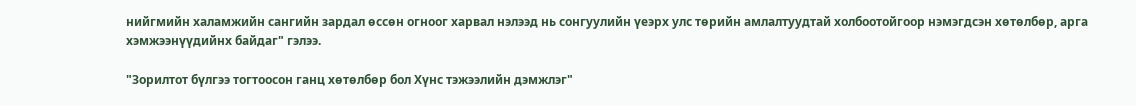нийгмийн халамжийн сангийн зардал өссөн огноог харвал нэлээд нь сонгуулийн үеэрх улс төрийн амлалтуудтай холбоотойгоор нэмэгдсэн хөтөлбөр, арга хэмжээнүүдийнх байдаг" гэлээ.

"Зорилтот бүлгээ тогтоосон ганц хөтөлбөр бол Хүнс тэжээлийн дэмжлэг"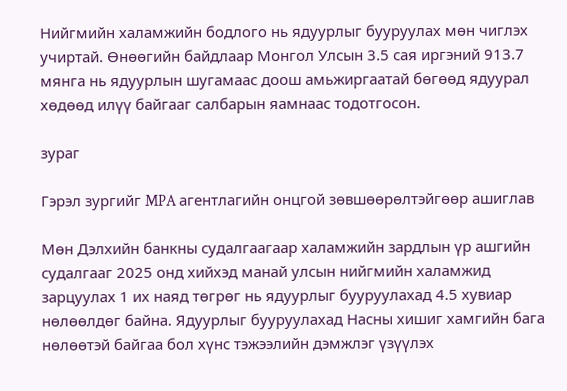Нийгмийн халамжийн бодлого нь ядуурлыг бууруулах мөн чиглэх учиртай. Өнөөгийн байдлаар Монгол Улсын 3.5 сая иргэний 913.7 мянга нь ядуурлын шугамаас доош амьжиргаатай бөгөөд ядуурал хөдөөд илүү байгааг салбарын яамнаас тодотгосон.

зураг

Гэрэл зургийг MPA агентлагийн онцгой зөвшөөрөлтэйгөөр ашиглав

Мөн Дэлхийн банкны судалгаагаар халамжийн зардлын үр ашгийн судалгааг 2025 онд хийхэд манай улсын нийгмийн халамжид зарцуулах 1 их наяд төгрөг нь ядуурлыг бууруулахад 4.5 хувиар нөлөөлдөг байна. Ядуурлыг бууруулахад Насны хишиг хамгийн бага нөлөөтэй байгаа бол хүнс тэжээлийн дэмжлэг үзүүлэх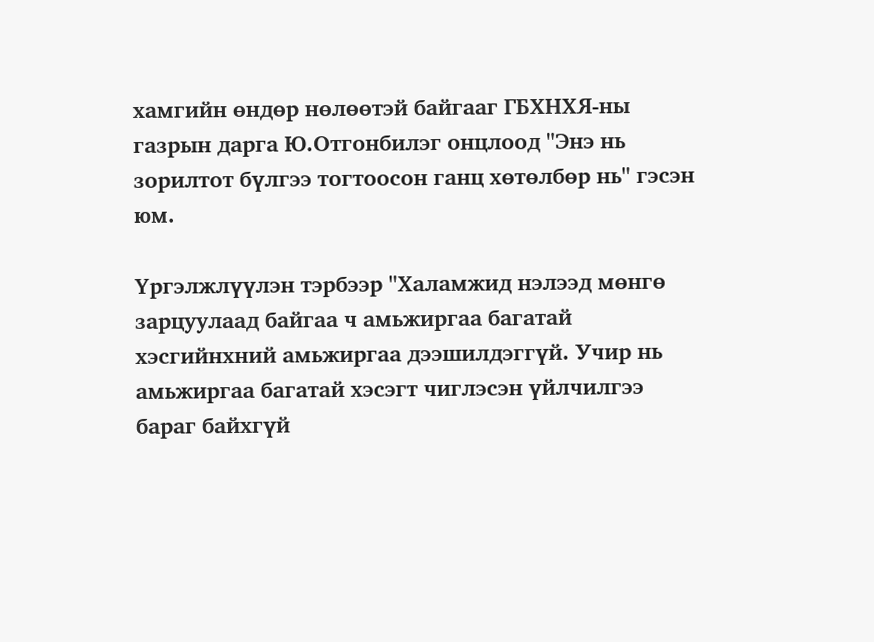хамгийн өндөр нөлөөтэй байгааг ГБХНХЯ-ны газрын дарга Ю.Отгонбилэг онцлоод "Энэ нь зорилтот бүлгээ тогтоосон ганц хөтөлбөр нь" гэсэн юм.

Үргэлжлүүлэн тэрбээр "Халамжид нэлээд мөнгө зарцуулаад байгаа ч амьжиргаа багатай хэсгийнхний амьжиргаа дээшилдэггүй. Учир нь амьжиргаа багатай хэсэгт чиглэсэн үйлчилгээ бараг байхгүй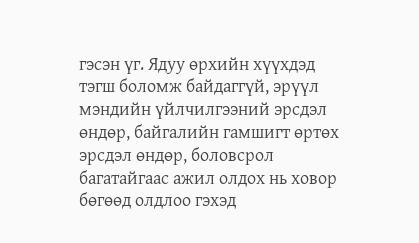гэсэн үг. Ядуу өрхийн хүүхдэд тэгш боломж байдаггүй, эрүүл мэндийн үйлчилгээний эрсдэл өндөр, байгалийн гамшигт өртөх эрсдэл өндөр, боловсрол багатайгаас ажил олдох нь ховор бөгөөд олдлоо гэхэд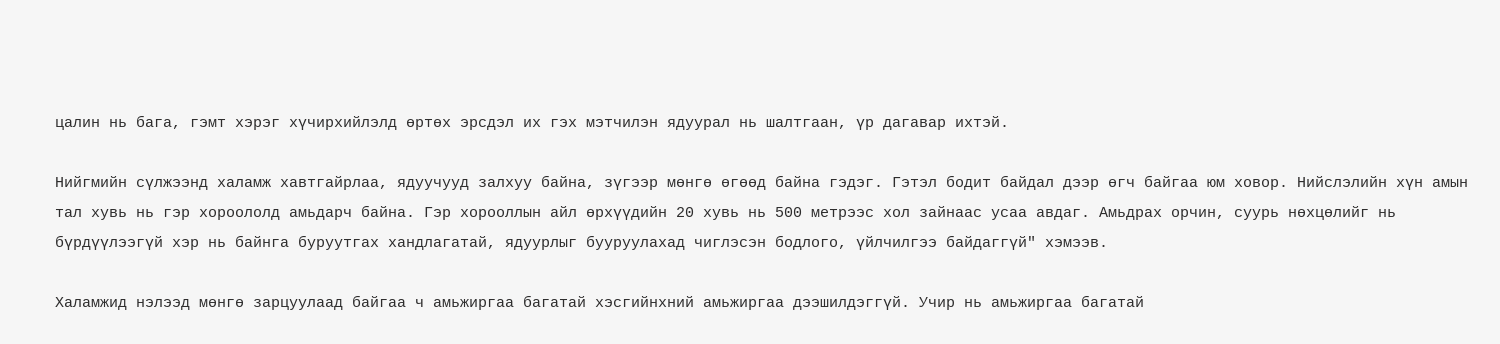цалин нь бага, гэмт хэрэг хүчирхийлэлд өртөх эрсдэл их гэх мэтчилэн ядуурал нь шалтгаан, үр дагавар ихтэй.

Нийгмийн сүлжээнд халамж хавтгайрлаа, ядуучууд залхуу байна, зүгээр мөнгө өгөөд байна гэдэг. Гэтэл бодит байдал дээр өгч байгаа юм ховор. Нийслэлийн хүн амын тал хувь нь гэр хороололд амьдарч байна. Гэр хорооллын айл өрхүүдийн 20 хувь нь 500 метрээс хол зайнаас усаа авдаг. Амьдрах орчин, суурь нөхцөлийг нь бүрдүүлээгүй хэр нь байнга буруутгах хандлагатай, ядуурлыг бууруулахад чиглэсэн бодлого, үйлчилгээ байдаггүй" хэмээв.

Халамжид нэлээд мөнгө зарцуулаад байгаа ч амьжиргаа багатай хэсгийнхний амьжиргаа дээшилдэггүй. Учир нь амьжиргаа багатай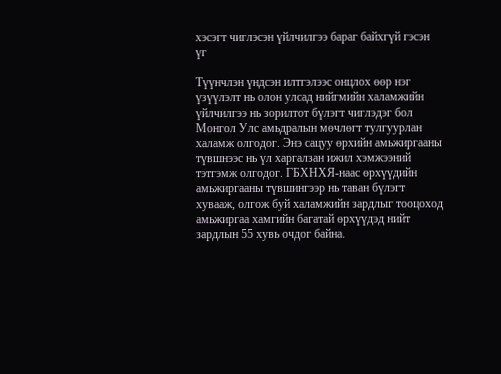хэсэгт чиглэсэн үйлчилгээ бараг байхгүй гэсэн үг

Түүнчлэн үндсэн илтгэлээс онцлох өөр нэг үзүүлэлт нь олон улсад нийгмийн халамжийн үйлчилгээ нь зорилтот бүлэгт чиглэдэг бол Монгол Улс амьдралын мөчлөгт тулгуурлан халамж олгодог. Энэ сацуу өрхийн амьжиргааны түвшнээс нь үл харгалзан ижил хэмжээний тэтгэмж олгодог. ГБХНХЯ-наас өрхүүдийн амьжиргааны түвшингээр нь таван бүлэгт хувааж, олгож буй халамжийн зардлыг тооцоход амьжиргаа хамгийн багатай өрхүүдэд нийт зардлын 55 хувь очдог байна.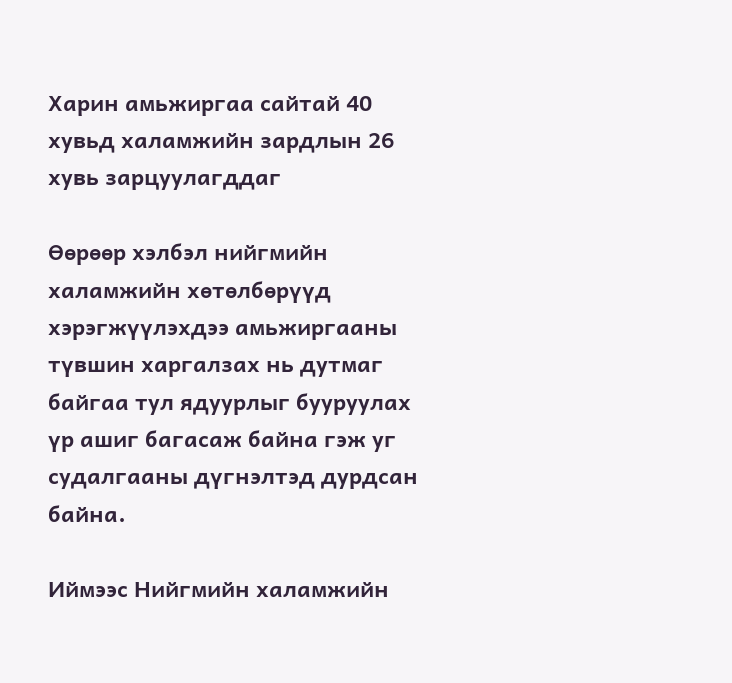Харин амьжиргаа сайтай 40 хувьд халамжийн зардлын 26 хувь зарцуулагддаг

Өөрөөр хэлбэл нийгмийн халамжийн хөтөлбөрүүд хэрэгжүүлэхдээ амьжиргааны түвшин харгалзах нь дутмаг байгаа тул ядуурлыг бууруулах үр ашиг багасаж байна гэж уг судалгааны дүгнэлтэд дурдсан байна.

Иймээс Нийгмийн халамжийн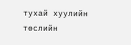тухай хуулийн төслийн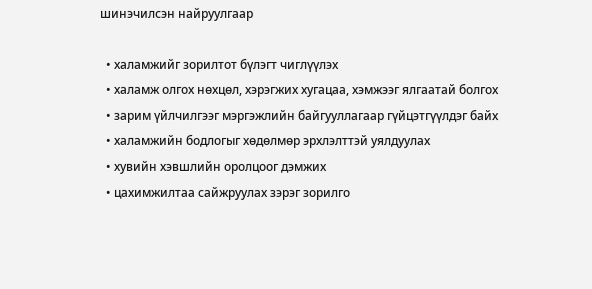шинэчилсэн найруулгаар

  • халамжийг зорилтот бүлэгт чиглүүлэх
  • халамж олгох нөхцөл, хэрэгжих хугацаа, хэмжээг ялгаатай болгох
  • зарим үйлчилгээг мэргэжлийн байгууллагаар гүйцэтгүүлдэг байх
  • халамжийн бодлогыг хөдөлмөр эрхлэлттэй уялдуулах
  • хувийн хэвшлийн оролцоог дэмжих
  • цахимжилтаа сайжруулах зэрэг зорилго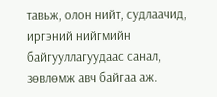тавьж, олон нийт, судлаачид, иргэний нийгмийн байгууллагуудаас санал, зөвлөмж авч байгаа аж.